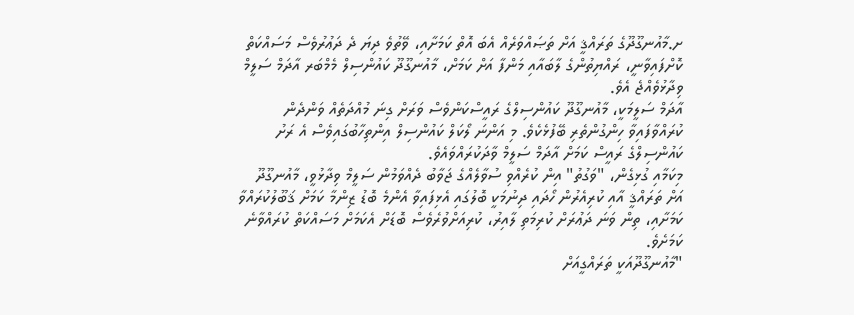ށ.މާއުނގޫދޫގެ ތަރައްޤީ އަށް ތަޞައްވަރެއް އެބަ އޮތް ކަމަށާއި، ވޭތުވެ ދިޔަ ދެ ދަޢުރުވެސް މަސައްކަތް ކޮށްފައިވާނީ، ރައްޔިތުންގެ ލާބައާއި މަންފާ އަށް ކަމަށް، މާއުނގޫދޫ ކައުންސިލް މެމްބަރ އާދަމް ސަލީމް ވިދާޅުވެއްޖެ އެވެ.
އާދަމް ސަލީމަކީ، މާއުނގޫދޫ ކައުންސިލްގެ ރައީސްކަންވެސް ވަރަށް ގިނަ މުއްދަތެއް ވަންދެން ކުރައްވާފައިވާ ހިންގުންތެރި ބޭފުޅެކެވެ. މި އަންނަ ލޯކަލް ކައުންސިލް އިންތިހާބުގައިވެސް އެ ރަށު ކައުންސިލްގެ ރައީސް ކަމަށް އާދަމް ސަލީމް ވާދަކުރައްވައެވެ.
މިކަމާއި ގުޅިގެން، "ވަގުތު" އިން ކުރެއްވި ސުވާލެއްގެ ޖަވާބު ދެއްވަމުން ސަލީމް ވިދާޅުވީ، މާއުނގޫދޫ އަށް ތަރައްޤީ އާއި ކުރިއެރުން ހޯދައި ދިނުމަކީ ބޮލުގައި އެޅިފައިވާ އެންމެ ބޮޑު ޒިންމާ ކަމަށް ޤަބޫލުކުރައްވާ ކަމަށާއި، ތިން ވަނަ ދަޢުރަށް ކުރިމަތި ލާއިރު، ކުރިއަށްވުރެވެސް ބޮޑަށް އެކަމަށް މަސައްކަތް ކުރައްވާނެ ކަމަށެވެ.
"މާއުނގޫދޫއަކީ ތަރައްގީއަށް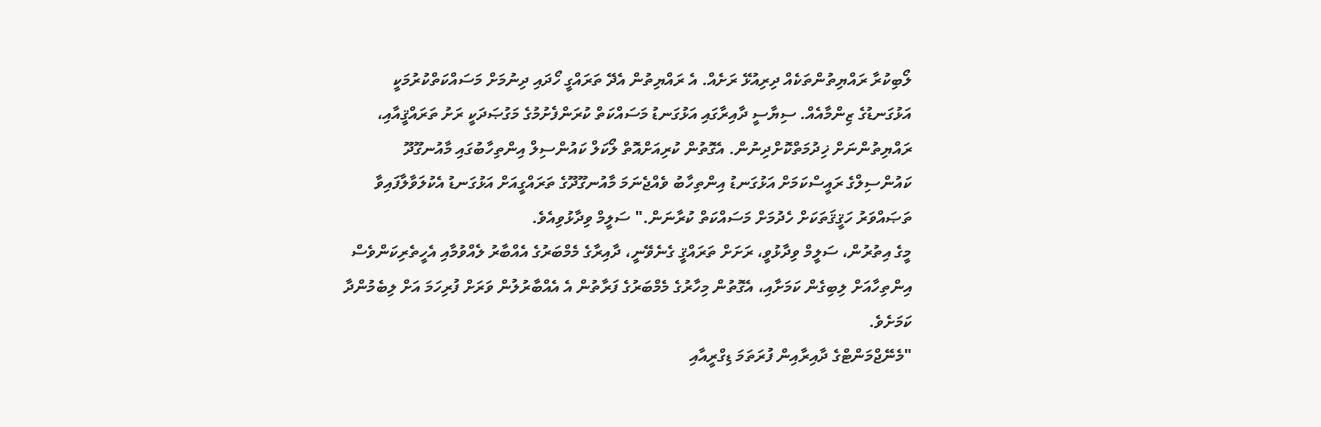ލޯބިކުރާ ރައްޔިތުންތަކެއް ދިރިއުޅޭ ރަށެއް. އެ ރައްޔިތުން އެދޭ ތަރައްގީ ހޯދައި ދިނުމަށް މަސައްކަތްކުރުމަކީ އަޅުގަނޑުގެ ޒިންމާއެއް. ސިޔާސީ ދާއިރާގައި އަޅުގަނޑު މަސައްކަތް ކުރަންފެށުމުގެ މަގުޞަދަކީ ރަށު ތަރައްޤީއާއި، ރައްޔިތުންނަށް ޚިދުމަތްކޮށްދިނުން. އެގޮތުން ކުރިއަށްއޮތް ލޯކަލް ކައުންސިލް އިންތިހާބުގައި މާއުނގޫދޫ ކައުންސިލްގެ ރައީސްކަމަށް އަޅުގަނޑު އިންތިހާބު ވެއްޖެނަމަ މާއުނގޫދޫގެ ތަރައްގީއަށް އަޅުގަނޑު އެކުލަވާލާފައިވާ ތަޞައްވަރު ހަޤީޤަތަކަށް ހެދުމަށް މަސައްކަތް ކުރާނަން." ސަލީމް ވިދާޅުވިއެވެ.
މީގެ އިތުރުން، ސަލީމް ވިދާޅުވީ، ރަށަށް ތަރައްޤީ ގެނެވޭނީ، ދާއިރާގެ މެމްބަރުގެ އެއްބާރު ލެއްވުމާއި އެހީތެރިކަންވެސް އިންތިހާއަށް ލިބިގެން ކަމަށާއި، އެގޮތުން މިހާރުގެ މެމްބަރުގެ ފަރާތުން އެ އެއްބާރުލުން ވަރަށް ފުރިހަމަ އަށް ލިބެމުންދާ ކަމަށެވެ.
"މެނޭޖްމަންޓްގެ ދާއިރާއިން ފުރަތަމަ ޑިގްރީއާއި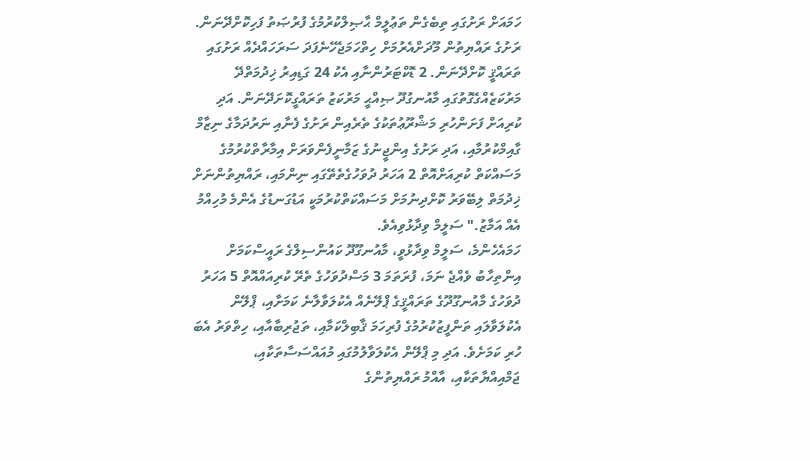ހަމައަށް ރަށުގައި ތިބެގެން ތަޢުލީމް ޙާޞިލްކުރުމުގެ ފުރުޞަތު ފަހިކޮށްދޭނަން. ރަށުގެ ރައްޔިތުން މޫދަށްއެރުމަށް ހިތްހަމަޖެހޭނެފަދަ ސަރަހައްދެއް ރަށުގައި ތަރައްޤީ ކޮށްދޭނަން. 2 ޑޮކްޓަރުންނާއި އެކު 24 ގަޑިއިރު ޚިދުމަތްދޭ މަރުކަޒެއްގެގޮތުގައި މާއުނގުދޫ ޞިއްޙީ މަރުކަޒު ތަރައްގީކޮށަދޭނަން. އަދި ކުރިއަށް ފަށަންހުރި މަޝްރޫޢުތަކުގެ ތެރެއިން ރަށުގެ ފެނާއި ނަރުދަމާގެ ނިޒާމް ގާއިމްކުރުމާއި، އަދި ރަށުގެ އިންޖީނުގެ ޒަމާނީފެންވަރަށް އިމާރާތްކުރުމުގެ މަސައްކަތް ކުރިއަށްއޮތް 2 އަހަރު ދުވަހުގެތެތޭގައި ނިންމައި، ރައްޔިތުންނަށް ޚިދުމަތް ލިބޭވަރު ކޮށްދިނުމަށް މަސައްކަތްކުރުމަކީ އަޑުގަނޑުގެ އެންމެ މުހިއްމު އެއް އަމާޒު." ސަލީމް ވިދާޅުވިއެވެ.
ހަމައެހެންމެ، ސަލީމް ވިދާޅުވީ، މާއުނގޫދޫ ކައުންސިލްގެ ރައީސްކަމަށް އިންތިހާބު ވެއްޖެ ނަމަ، ފުރަތަމަ 3 މަސްދުވަހުގެ ތެރޭ ކުރިއައްއޮތް 5 އަހަރު ދުވަހުގެ މާއުނގޫދޫގެ ތަރައްޤީގެ ޕްލޭނެއް އެކުލަވާލާނެ ކަމަށާއި، ޕްލޭން އެކުލަވާލައި ތަންފީޒުކުރުމުގެ ފުރިހަމަ ޤާބިލްކަމާއި، ތަޖުރިބާއާއި، ހިތްވަރު އެބަ ހުރި ކަމަށެވެ. އަދި މި ޕްލޭން އެކުލަވާލުމުގައި މުއައްސަސާތަކާއި، ޖަމްއިއްޔާތަކާއި، އާއްމު ރައްޔިތުންގެ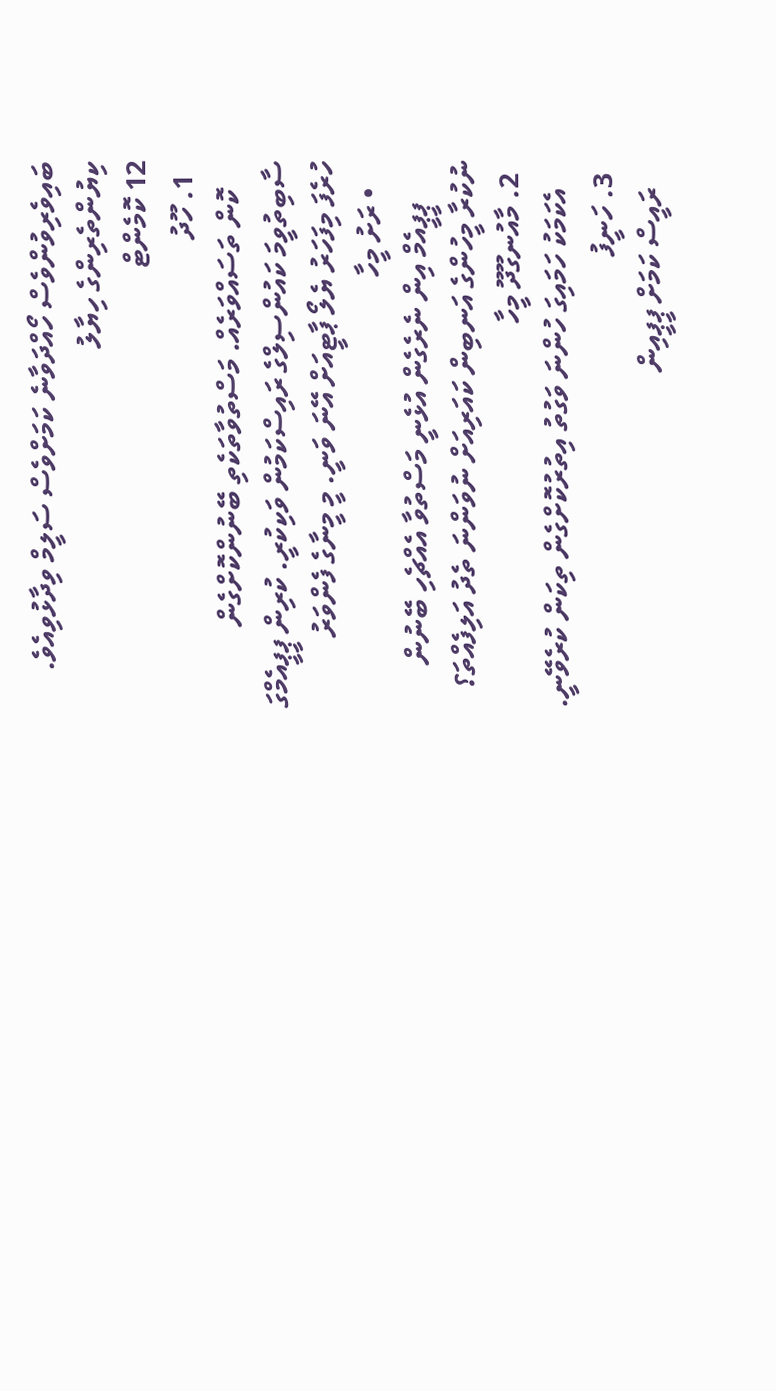ބައިވެރިވުންވެސް ހޯއްދަވާނެ ކަމަށްވެސް ސަލީމް ވިދާޅުވިއެވެ.
ކިޔުންތެރިންގެ ހިޔާލު
12 ކޮމެންޓް
  1. ހޫދު
    ކޮން ތަސައްވަރެއް. މަސްތުވާތަކެތި ބޭނުންކޮށްގެން ސާބިތުވީމަ ކައުންސިލްގެ ރައިސްކަމުން ވަކިކުރީ. ކުރިން ޕީޕީއެމްގަ ހުރެފަ މިފަހަރު ޔެލޯ ޕާޓީއަށް އޭނަ ވަނީ. މީ މީނާގެ ފެންވަރު
    • ރަށު މީހާ
      ޕީޕީއެމް އިން ނެރެގެން އުޅެނީ މަސްތުވާ އެއްޗެހި ބޭނުން ނުކުރާ މީހުންގެ އަނބިން ކައަރިއަށް ނުވަންނަ ތެދު އަލިފެއްތަ؟
  2. މާއުނގޫދޫ މީހާ
    އެކަމަކު ހަމައިގަ ހުންނަ ވަގުތު އިތުރުކޮށްގެން ތިކަން ކުރެވޭނީ.
  3. ހަނީފު
    ރައީސް ކަމަށް ޕީޕީއިން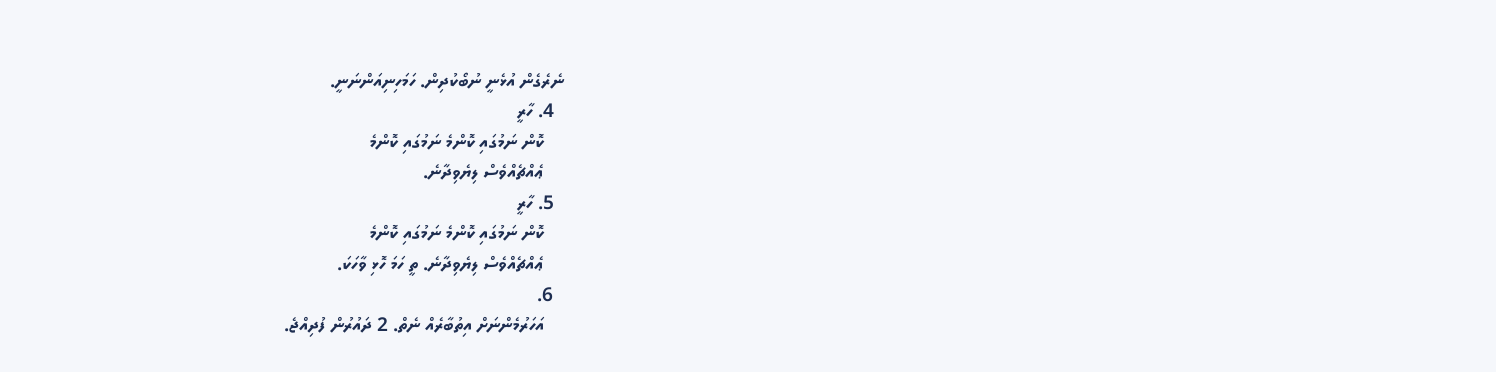ނެރެގެން އުޅެނީ ނުބޯކުދިން. ހަމަހިނިއަންނަނީ.
  4. ހާރީ
    ކޮން ނަމުގައި ކޮންމެ ނަމުގައި ކޮންމެ
    ޢެއްޗެއްވެސް ލިޔެވިދާނެ.
  5. ހާރީ
    ކޮން ނަމުގައި ކޮންމެ ނަމުގައި ކޮންމެ
    ޢެއްޗެއްވެސް ލިޔެވިދާނެ. ތީ ހަމަ ހޮޅި ވާހަކަ.
  6.
    އަހަރުމެންނަށް އިތުބާރެއް ނެތް. 2 ދައުރުން ފުދިއްޖެ.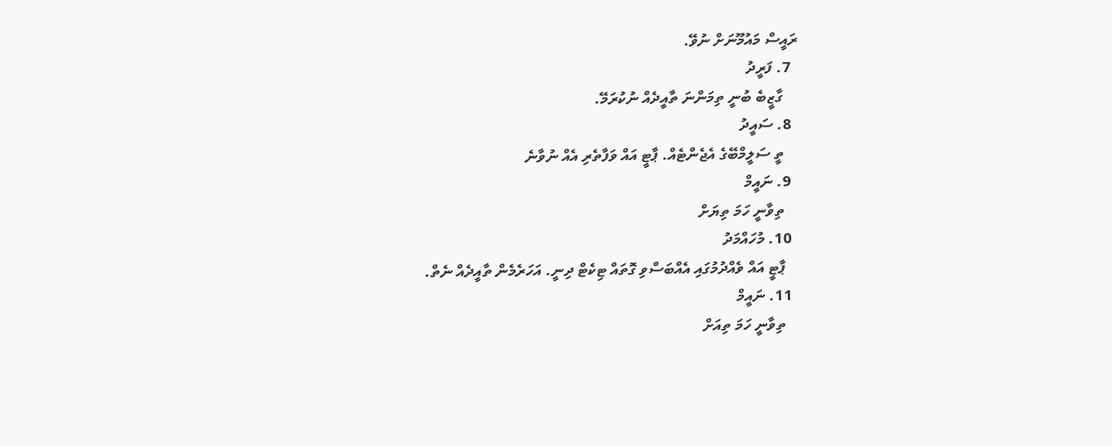ރައީސް މައުމޫނަށް ނުވޭ.
  7. ފަރީދު
    ގާޒީބެ ބުނީ ތިމަންނަ ތާއީދެއް ނުކުރަމޭ.
  8. ސައީދު
    ތީ ސަލީމްބޭގެ އެޖެންޓެއް. ޕާޓީ އައް ވަފާތެރި އެއް ނުވާނެ
  9. ނައީމް
    ތިވާނީ ހަމަ ތިޔަށް
  10. މުހައްމަދު
    ޕާޓީ އައް ވެއްދުމުގައި އެއްބަސްވި ގޮތައް ޓިކެޓް ދިނީ. އަހަރެމެން ތާއީދެއް ނެތް.
  11. ނައީމް
    ތިވާނީ ހަމަ ތިއަށް